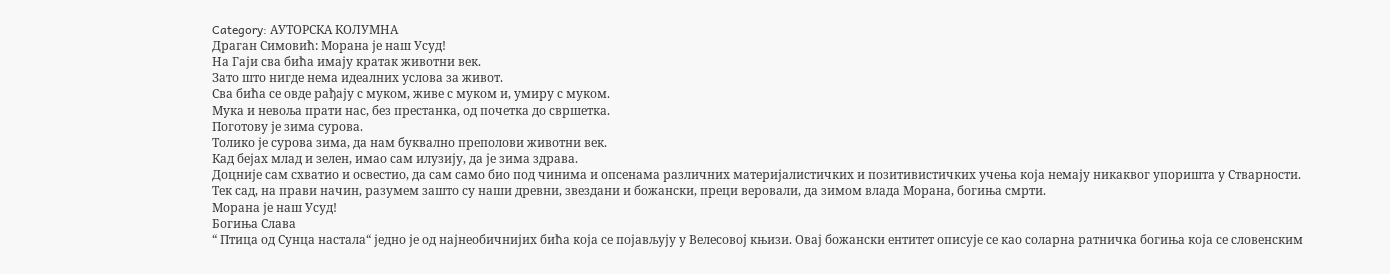Category: АУТОРСКА КОЛУМНА
Драган Симовић: Морана је наш Усуд!
На Гаји сва бића имају кратак животни век.
Зато што нигде нема идеалних услова за живот.
Сва бића се овде рађају с муком, живе с муком и, умиру с муком.
Мука и невоља прати нас, без престанка, од почетка до свршетка.
Поготову је зима сурова.
Толико је сурова зима, да нам буквално преполови животни век.
Кад бејах млад и зелен, имао сам илузију, да је зима здрава.
Доцније сам схватио и освестио, да сам само био под чинима и опсенама различних материјалистичких и позитивистичких учења која немају никаквог упоришта у Стварности.
Тек сад, на прави начин, разумем зашто су наши древни, звездани и божански, преци веровали, да зимом влада Морана, богиња смрти.
Морана је наш Усуд!
Богиња Слава
“ Птица од Сунца настала“ једно је од најнеобичнијих бића која се појављују у Велесовој књизи. Овај божански ентитет описује се као соларна ратничка богиња која се словенским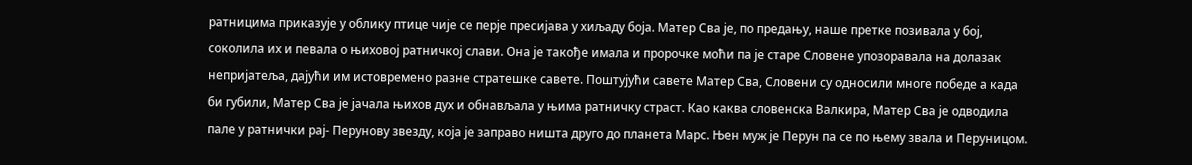ратницима приказује у облику птице чије се перје пресијава у хиљаду боја. Матер Сва је, по предању, наше претке позивала у бој, соколила их и певала о њиховој ратничкој слави. Она је такође имала и пророчке моћи па је старе Словене упозоравала на долазак непријатеља, дајући им истовремено разне стратешке савете. Поштујући савете Матер Сва, Словени су односили многе победе а када би губили, Матер Сва је јачала њихов дух и обнављала у њима ратничку страст. Као каква словенска Валкира, Матер Сва је одводила пале у ратнички рај- Перунову звезду, која је заправо ништа друго до планета Марс. Њен муж је Перун па се по њему звала и Перуницом.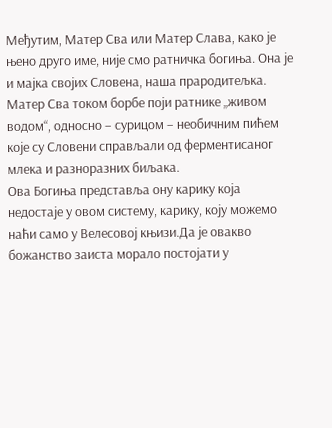Међутим, Матер Сва или Матер Слава, како је њено друго име, није смо ратничка богиња. Она је и мајка својих Словена, наша прародитељка.
Матер Сва током борбе поји ратнике „живом водом“, односно – сурицом – необичним пићем које су Словени справљали од ферментисаног млека и разноразних биљака.
Ова Богиња представља ону карику која недостаје у овом систему, карику, коју можемо наћи само у Велесовој књизи.Да је овакво божанство заиста морало постојати у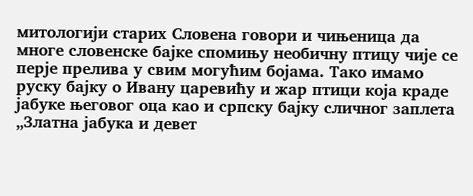митологији старих Словена говори и чињеница да многе словенске бајке спомињу необичну птицу чије се перје прелива у свим могућим бојама. Тако имамо руску бајку о Ивану царевићу и жар птици која краде јабуке његовог оца као и српску бајку сличног заплета „Златна јабука и девет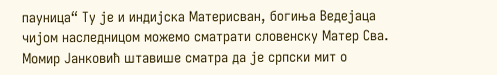пауница“ Ту је и индијска Материсван, богиња Ведејаца чијом наследницом можемо сматрати словенску Матер Сва.
Момир Јанковић штавише сматра да је српски мит о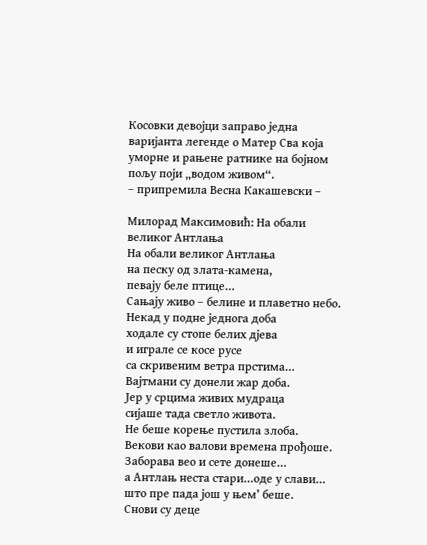Косовки девојци заправо једна варијанта легенде о Матер Сва која уморне и рањене ратнике на бојном пољу поји „водом живом“.
– припремила Весна Какашевски –

Милорад Максимовић: На обали великог Антлања
На обали великог Антлања
на песку од злата-камена,
певају беле птице…
Сањају живо – белине и плаветно небо.
Некад у подне једногa доба
ходале су стопе белих дјева
и играле се косе русе
са скривеним ветра прстима…
Вајтмани су донели жар доба.
Јер у срцима живих мудраца
сијаше тада светло живота.
Не беше корење пустила злоба.
Векови као валови времена прођоше.
Заборава вео и сете донеше…
а Антлањ неста стари…оде у слави…
што пре пада још у њем’ беше.
Снови су деце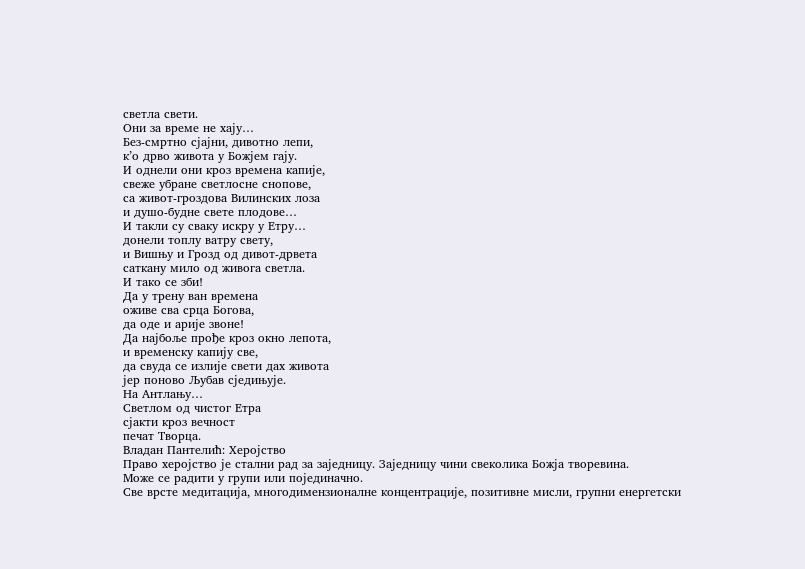светла свети.
Они за време не хају…
Без-смртно сјајни, дивотно лепи,
к’о дрво живота у Божјем гају.
И однели они кроз времена капије,
свеже убране светлосне снопове,
са живот-гроздова Вилинских лоза
и душо-будне свете плодове…
И такли су сваку искру у Етру…
донели топлу ватру свету,
и Вишњу и Грозд од дивот-дрвета
саткану мило од живога светла.
И тако се зби!
Да у трену ван времена
оживе сва срца Богова,
да оде и арије звоне!
Да најбоље прође кроз окно лепота,
и временску капију све,
да свуда се излије свети дах живота
јер поново Љубав сједињује.
На Антлању…
Светлом од чистог Етра
сјакти кроз вечност
печат Творца.
Владан Пантелић: Херојство
Право херојство је стални рад за заједницу. Заједницу чини свеколика Божја творевина.
Може се радити у групи или појединачно.
Све врсте медитација, многодимензионалне концентрације, позитивне мисли, групни енергетски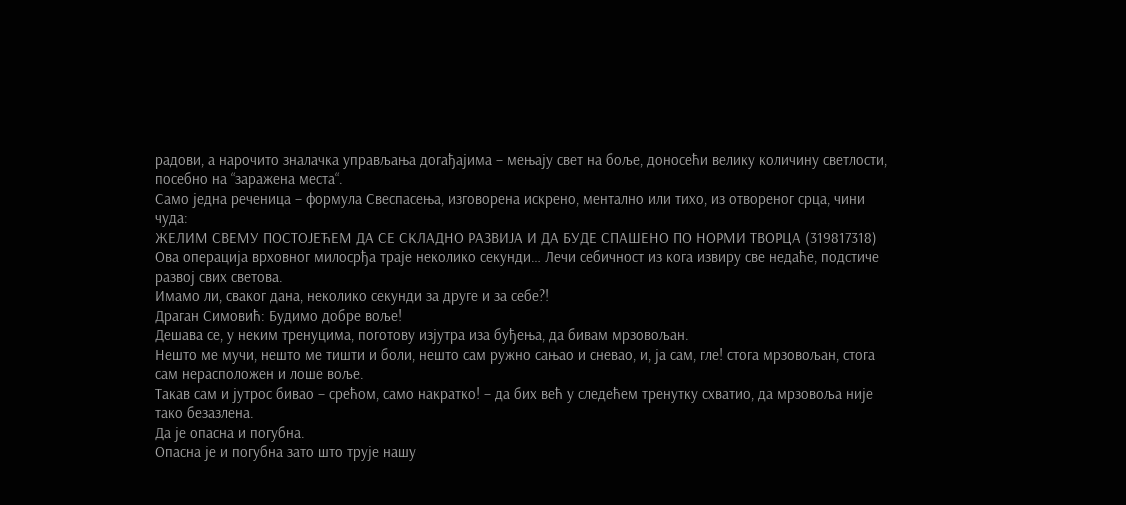радови, а нарочито зналачка управљања догађајима – мењају свет на боље, доносећи велику количину светлости, посебно на “заражена места“.
Само једна реченица – формула Свеспасења, изговорена искрено, ментално или тихо, из отвореног срца, чини чуда:
ЖЕЛИМ СВЕМУ ПОСТОЈЕЋЕМ ДА СЕ СКЛАДНО РАЗВИЈА И ДА БУДЕ СПАШЕНО ПО НОРМИ ТВОРЦА (319817318)
Ова операција врховног милосрђа траје неколико секунди… Лечи себичност из кога извиру све недаће, подстиче развој свих светова.
Имамо ли, сваког дана, неколико секунди за друге и за себе?!
Драган Симовић: Будимо добре воље!
Дешава се, у неким тренуцима, поготову изјутра иза буђења, да бивам мрзовољан.
Нешто ме мучи, нешто ме тишти и боли, нешто сам ружно сањао и сневао, и, ја сам, гле! стога мрзовољан, стога сам нерасположен и лоше воље.
Такав сам и јутрос бивао – срећом, само накратко! – да бих већ у следећем тренутку схватио, да мрзовоља није тако безазлена.
Да је опасна и погубна.
Опасна је и погубна зато што трује нашу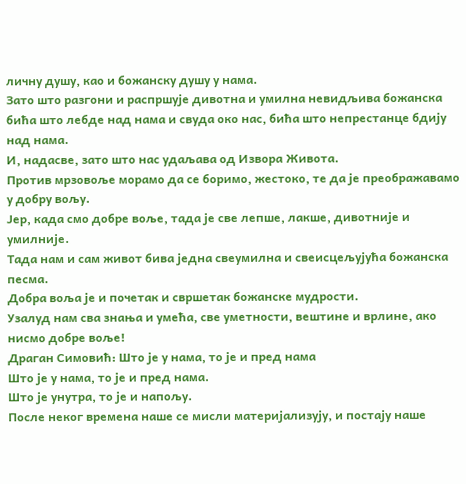личну душу, као и божанску душу у нама.
Зато што разгони и распршује дивотна и умилна невидљива божанска бића што лебде над нама и свуда око нас, бића што непрестанце бдију над нама.
И, надасве, зато што нас удаљава од Извора Живота.
Против мрзовоље морамо да се боримо, жестоко, те да је преображавамо у добру вољу.
Јер, када смо добре воље, тада је све лепше, лакше, дивотније и умилније.
Тада нам и сам живот бива једна свеумилна и свеисцељујућа божанска песма.
Добра воља је и почетак и свршетак божанске мудрости.
Узалуд нам сва знања и умећа, све уметности, вештине и врлине, ако нисмо добре воље!
Драган Симовић: Што је у нама, то је и пред нама
Што је у нама, то је и пред нама.
Што је унутра, то је и напољу.
После неког времена наше се мисли материјализују, и постају наше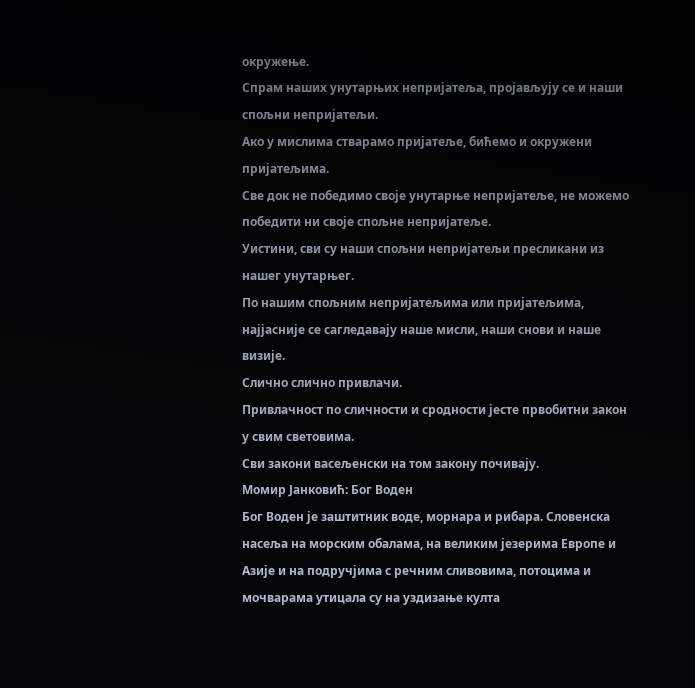окружење.
Спрам наших унутарњих непријатеља, пројављују се и наши спољни непријатељи.
Ако у мислима стварамо пријатеље, бићемо и окружени пријатељима.
Све док не победимо своје унутарње непријатеље, не можемо победити ни своје спољне непријатеље.
Уистини, сви су наши спољни непријатељи пресликани из нашег унутарњег.
По нашим спољним непријатељима или пријатељима, најјасније се сагледавају наше мисли, наши снови и наше визије.
Слично слично привлачи.
Привлачност по сличности и сродности јесте првобитни закон у свим световима.
Сви закони васељенски на том закону почивају.
Момир Јанковић: Бог Воден
Бог Воден је заштитник воде, морнара и рибара. Словенска насеља на морским обалама, на великим језерима Европе и Азије и на подручјима с речним сливовима, потоцима и мочварама утицала су на уздизање култа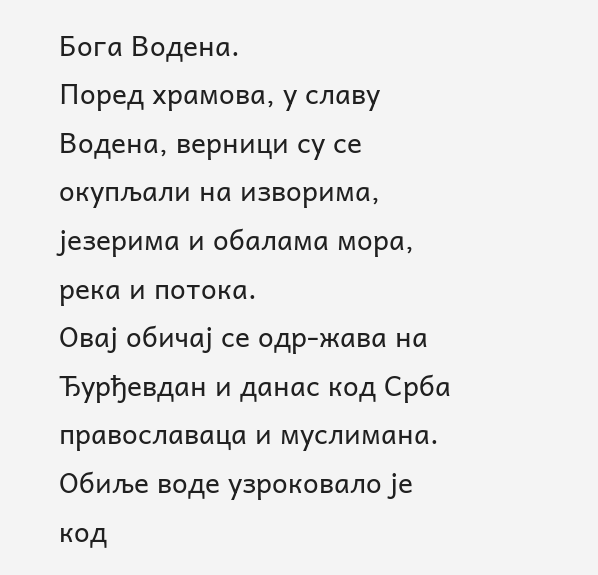Бога Водена.
Поред храмова, у славу Водена, верници су се окупљали на изворима, језерима и обалама мора, река и потока.
Овај обичај се одр-жава на Ђурђевдан и данас код Срба православаца и муслимана. Обиље воде узроковало је код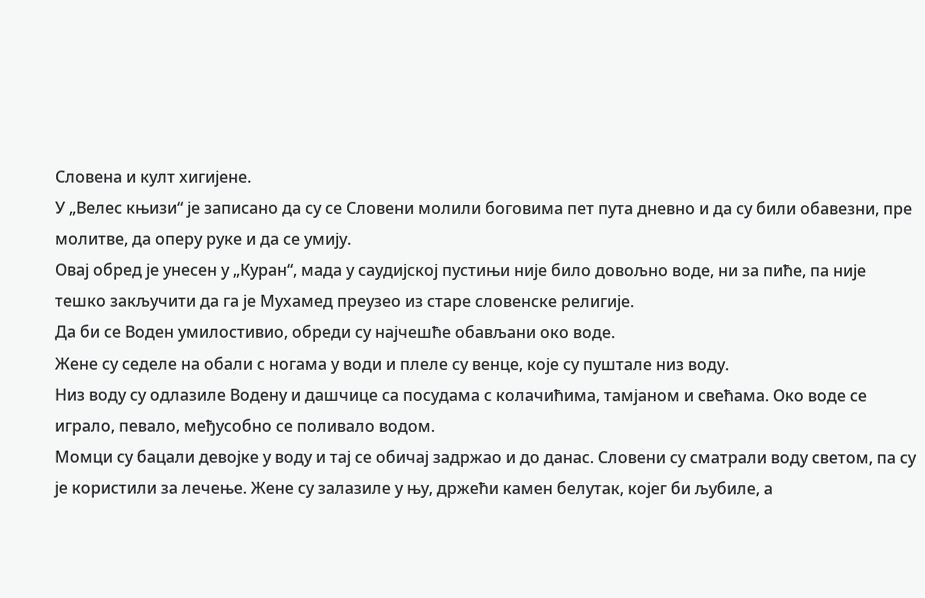Словена и култ хигијене.
У „Вeлес књизи“ је записано да су се Словени молили боговима пет пута дневно и да су били обавезни, пре молитве, да оперу руке и да се умију.
Овај обред је унесен у „Куран“, мада у саудијској пустињи није било довољно воде, ни за пиће, па није тешко закључити да га је Мухамед преузео из старе словенске религије.
Да би се Воден умилостивио, обреди су најчешће обављани око воде.
Жене су седеле на обали с ногама у води и плеле су венце, које су пуштале низ воду.
Низ воду су одлазиле Водену и дашчице са посудама с колачићима, тамјаном и свећама. Око воде се играло, певало, међусобно се поливало водом.
Момци су бацали девојке у воду и тај се обичај задржао и до данас. Словени су сматрали воду светом, па су је користили за лечење. Жене су залазиле у њу, држећи камен белутак, којег би љубиле, а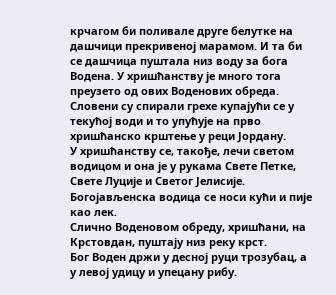крчагом би поливале друге белутке на дашчици прекривеној марамом. И та би се дашчица пуштала низ воду за бога Водена. У хришћанству је много тога преузето од ових Воденових обреда. Словени су спирали грехе купајући се у текућој води и то упућује на прво хришћанско крштење у реци Јордану.
У хришћанству се, такође, лечи светом водицом и она је у рукама Свете Петке, Свете Луције и Светог Јелисије. Богојављенска водица се носи кући и пије као лек.
Слично Воденовом обреду, хришћани, на Крстовдан, пуштају низ реку крст.
Бог Воден држи у десној руци трозубац, а у левој удицу и упецану рибу.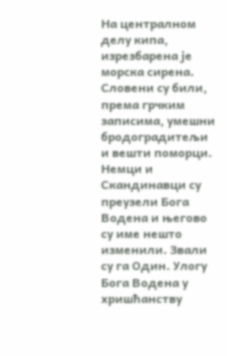На централном делу кипа, изрезбарена је морска сирена.
Словени су били, према грчким записима, умешни бродоградитељи и вешти поморци.
Немци и Скандинавци су преузели Бога Водена и његово су име нешто изменили. Звали су га Один. Улогу Бога Водена у хришћанству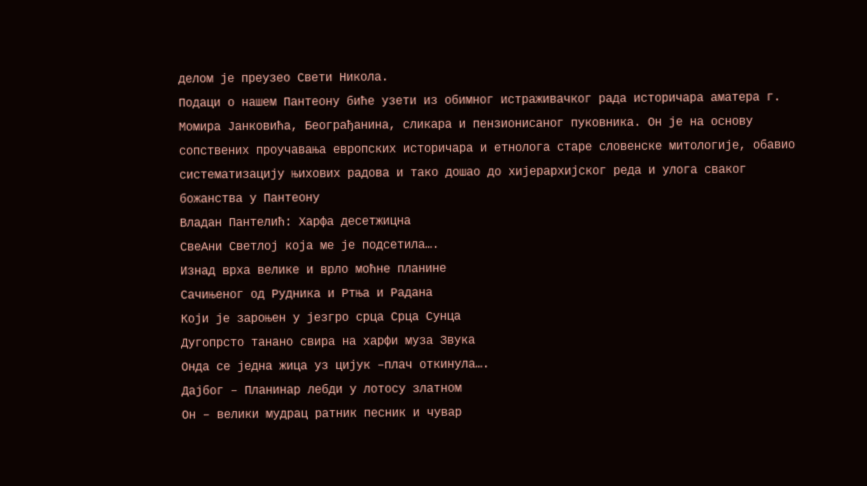делом је преузео Свети Никола.
Подаци о нашем Пантеону биће узети из обимног истраживачког рада историчара аматера г. Момира Јанковића, Београђанина, сликара и пензионисаног пуковника. Он је на основу сопствених проучавања европских историчара и етнолога старе словенске митологије, обавио систематизацију њихових радова и тако дошао до хијерархијског реда и улога сваког божанства у Пантеону
Владан Пантелић: Харфа десетжицна
СвеАни Светлој која ме је подсетила….
Изнад врха велике и врло моћне планине
Сачињеног од Рудника и Ртња и Радана
Који је зароњен у језгро срца Срца Сунца
Дугопрсто танано свира на харфи муза Звука
Онда се једна жица уз цијук –плач откинула….
Дајбог – Планинар лебди у лотосу златном
Он – велики мудрац ратник песник и чувар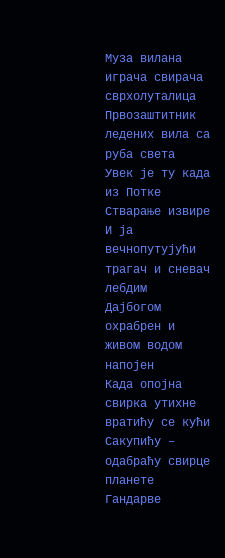Муза вилана играча свирача сврхолуталица
Првозаштитник ледених вила са руба света
Увек је ту када из Потке Стварање извире
И ја вечнопутујући трагач и сневач лебдим
Дајбогом охрабрен и живом водом напојен
Када опојна свирка утихне вратићу се кући
Сакупићу – одабраћу свирце планете Гандарве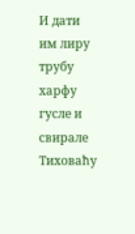И дати им лиру трубу харфу гусле и свирале
Тиховаћу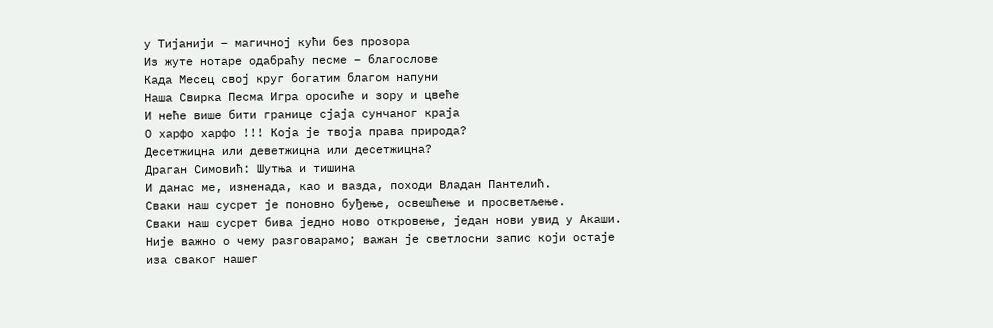у Тијанији – магичној кући без прозора
Из жуте нотаре одабраћу песме – благослове
Када Месец свој круг богатим благом напуни
Наша Свирка Песма Игра оросиће и зору и цвеће
И неће више бити границе сјаја сунчаног краја
О харфо харфо !!! Која је твоја права природа?
Десетжицна или деветжицна или десетжицна?
Драган Симовић: Шутња и тишина
И данас ме, изненада, као и вазда, походи Владан Пантелић.
Сваки наш сусрет је поновно буђење, освешћење и просветљење.
Сваки наш сусрет бива једно ново откровење, један нови увид у Акаши.
Није важно о чему разговарамо; важан је светлосни запис који остаје иза сваког нашег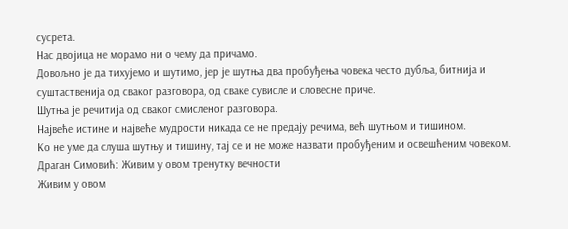сусрета.
Нас двојица не морамо ни о чему да причамо.
Довољно је да тихујемо и шутимо, јер је шутња два пробуђења човека често дубља, битнија и суштаственија од сваког разговора, од сваке сувисле и словесне приче.
Шутња је речитија од сваког смисленог разговора.
Највеће истине и највеће мудрости никада се не предају речима, већ шутњом и тишином.
Ко не уме да слуша шутњу и тишину, тај се и не може назвати пробуђеним и освешћеним човеком.
Драган Симовић: Живим у овом тренутку вечности
Живим у овом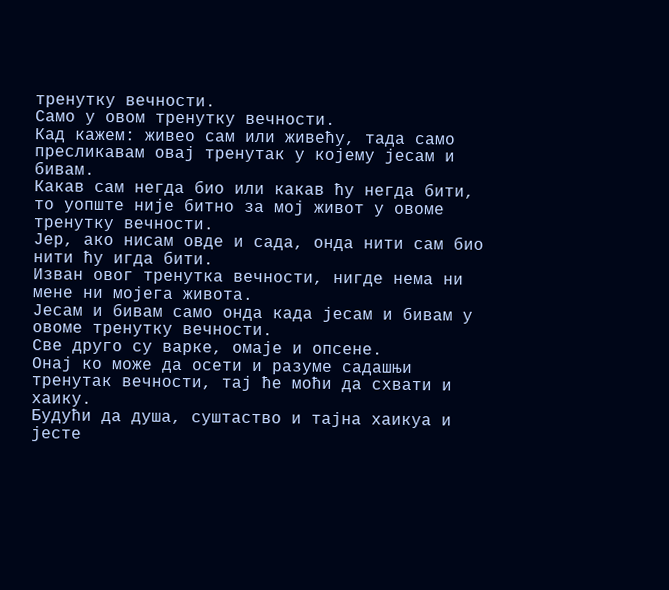тренутку вечности.
Само у овом тренутку вечности.
Кад кажем: живео сам или живећу, тада само пресликавам овај тренутак у којему јесам и бивам.
Какав сам негда био или какав ћу негда бити, то уопште није битно за мој живот у овоме тренутку вечности.
Јер, ако нисам овде и сада, онда нити сам био нити ћу игда бити.
Изван овог тренутка вечности, нигде нема ни мене ни мојега живота.
Јесам и бивам само онда када јесам и бивам у овоме тренутку вечности.
Све друго су варке, омаје и опсене.
Онај ко може да осети и разуме садашњи тренутак вечности, тај ће моћи да схвати и хаику.
Будући да душа, суштаство и тајна хаикуа и јесте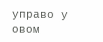управо у овом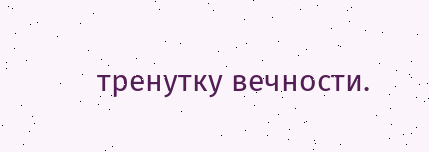тренутку вечности.